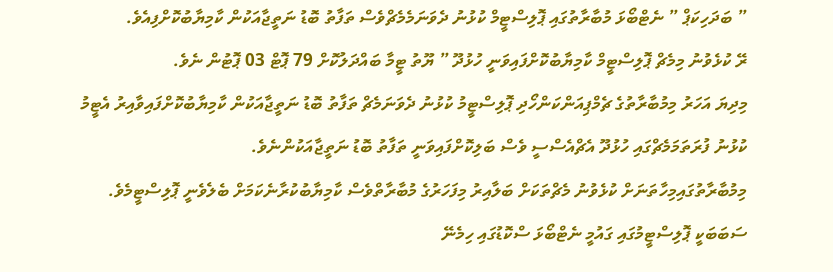” ބަދަހިކަޕް ” ނެޓްބޯޅަ މުބާރާތުގައި ޕޮލިސްޓީމް ކުޅުނު ދެވަނަމެމެޗްވެސް ތަފާތު ބޮޑު ނަތީޖާއަކުން ކާމިޔާބުކޮށްފިއެވެ.
ރޭ ކުޅެވުނު މިމެޗް ޕޮލިސްޓީމް ކާމިޔާބުކޮށްފައިވަނީ ހުޅުދޫ ” ޔޫތު ޓީމާ ބައްދަލުކޮށް 79 ޕޮޓް 03 ޕޮޓުން ނެވެ.
މިދިޔަ އަހަރު މިމުބާރާތުގެ ޗެމްޕިއަންކަންހޯދި ޕޮލިސްޓީމު ކުޅުނު ދެވަނަމެޗް ތަފާތު ބޮޑު ނަތީޖާއަކުން ކާމިޔާބުކޮށްފައިވާއިރު އެޓީމު ކުޅުނު ފުރަތަމަމެޗްގައި ހުޅުދޫ އެޗްއެސްސީ ވެސް ބަލިކޮށްފައިވަނީ ތަފާތު ބޮޑު ނަތީޖާއަކުންނެވެ.
މިމުބާރާތުގައިމިހާތަނަށް ކުޅެވުނު މެޗްތަކަށް ބަލާއިރު މިފަހަރުގެ މުބާރާތްވެސް ކާމިޔާބުކުރާނެކަމަށް ބެލެވެނީ ޕޮލިސްޓީމެވެ. ސަބަބަކީ ޕޮލިސްޓީމުގައި ގައުމީ ނެޓްބޯޅަ ސްކޮޑުގައި ހިމެނޭ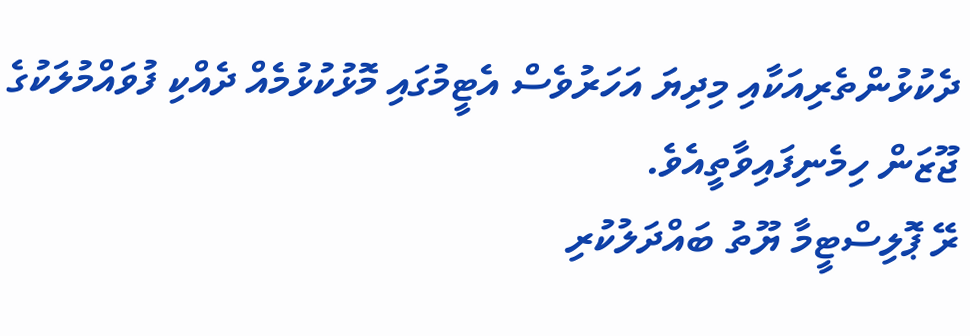ދެކުޅުންތެރިއަކާއި މިދިޔަ އަހަރުވެސް އެޓީމުގައި މޮޅުކުޅުމެއް ދެއްކި ފުވައްމުލަކުގެ ޖޫޒަން ހިމެނިފައިވާތީއެވެ.
ރޭ ޕޮލިސްޓީމާ ޔޫތު ބައްދަލުކުރި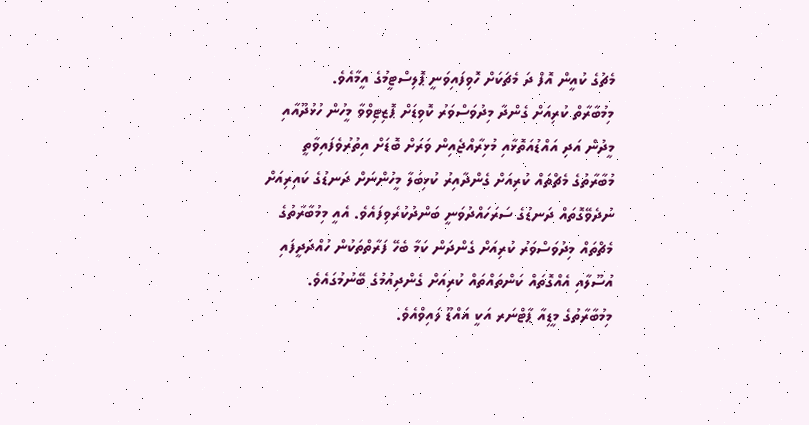މެޗުގެ ކުއީން އޮފް ދަ މެޗަކަށް ހޮވިފައިވަނީ ޕޮލިސްޓީމުގެ އީމާއެވެ.
މިމުބާރާތް ކުރިއަށް ގެންދާ މިދުވަސްވަރު ކޮވިޑަށް ޕޮޒިޓިވްވާ މީހުން ހުޅުދޫއާއި މީދުން އަދި އައްޑުއަތޮޅާއި މުޅިރާއްޖެއިން ވަރަށް ބޮޑަށް އިތުރުވެފައިވާތީ މުބާރާތުގެ މެޗްތައް ކުރިއަށް ގެންދާއިރު ކުޅިބަލާ މީހުންނަށް ދަނޑުގެ ކައިރިއަށް ނުދެވޭގޮތައް ދަނޑުގެ ސަރަހައްދުވަނީ ބަންދުކުރެވިފައެވެ. އެއީ މިމުބާރާތުގެ މެޗްތައް މިދުވަސްވަރު ކުރިއަށް ގެންދަން ކަމާ ބެހޭ ފަރާތްތަކުން ހުއްދަދީފައި އުސޫލާއި އެއްގޮތައް ކަންތައްތައް ކުރިއަށް ގެންދިއުމުގެ ބޭނުމުގައެވެ.
މިމުބާރާތުގެ މީޑިއާ ޕާޓްނަރ އަކީ އައްޑޫ ލައިވްއެވެ.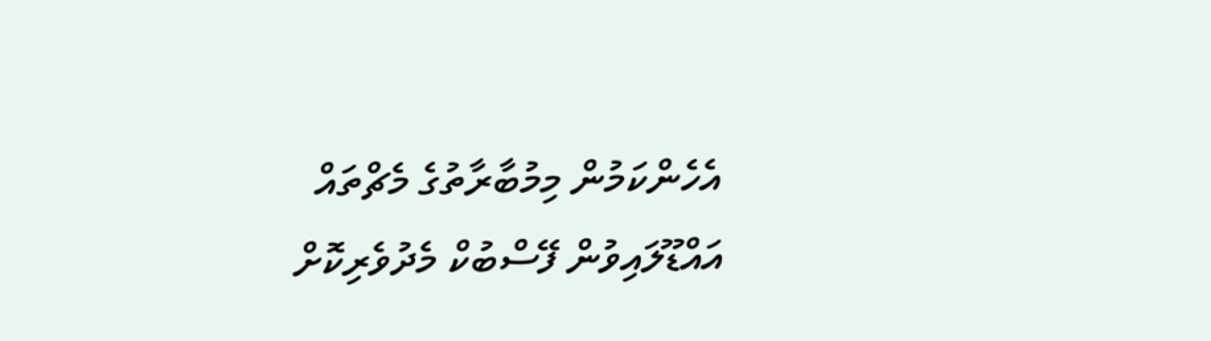އެހެންކަމުން މިމުބާރާތުގެ މެޗްތައް އައްޑޫލައިވުން ފޭސްބުކް މެދުވެރިކޮށް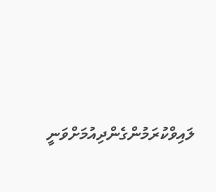ލައިވްކުރަމުންގެންދިއުމަށްވަނީ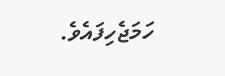ހަމަޖެހިފައެވެ.